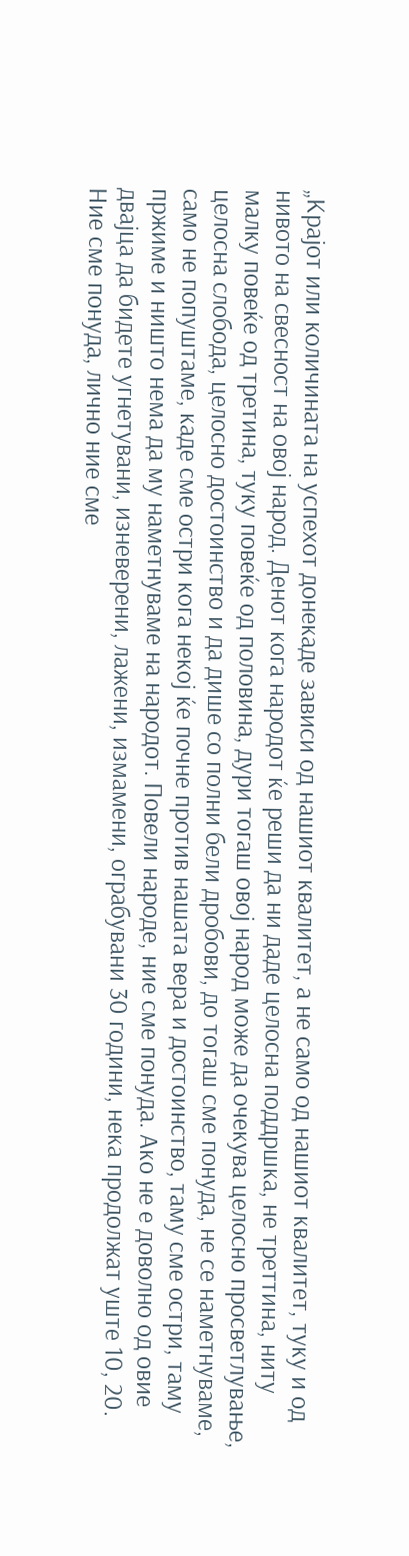„Крајот или количината на успехот донекаде зависи од нашиот квалитет, а не само од нашиот квалитет, туку и од нивото на свесност на овој народ. Денот кога народот ќе реши да ни даде целосна поддршка, не треттина, ниту малку повеќе од третина, туку повеќе од половина, дури тогаш овој народ може да очекува целосно просветлување, целосна слобода, целосно достоинство и да дише со полни бели дробови, до тогаш сме понуда, не се наметнуваме, само не попуштаме, каде сме остри кога некој ќе почне против нашата вера и достоинство, таму сме остри, таму пржиме и ништо нема да му наметнуваме на народот. Повели народе, ние сме понуда. Ако не е доволно од овие двајца да бидете угнетувани, изневерени, лажени, измамени, ограбувани 30 години, нека продолжат уште 10, 20. Ние сме понуда, лично ние сме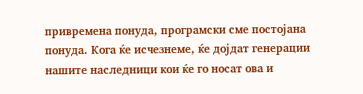привремена понуда, програмски сме постојана понуда. Кога ќе исчезнеме, ќе дојдат генерации нашите наследници кои ќе го носат ова и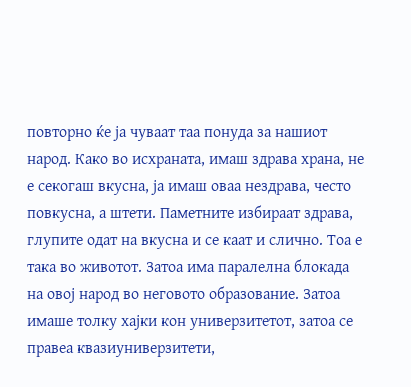повторно ќе ја чуваат таа понуда за нашиот народ. Како во исхраната, имаш здрава храна, не е секогаш вкусна, ја имаш оваа нездрава, често повкусна, а штети. Паметните избираат здрава, глупите одат на вкусна и се каат и слично. Тоа е така во животот. Затоа има паралелна блокада на овој народ во неговото образование. Затоа имаше толку хајки кон универзитетот, затоа се правеа квазиуниверзитети,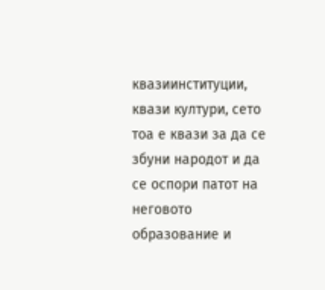квазиинституции, квази култури, сето тоа е квази за да се збуни народот и да се оспори патот на неговото образование и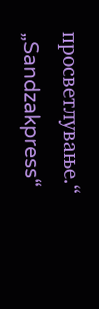просветлување.“
„Sandzakpress“